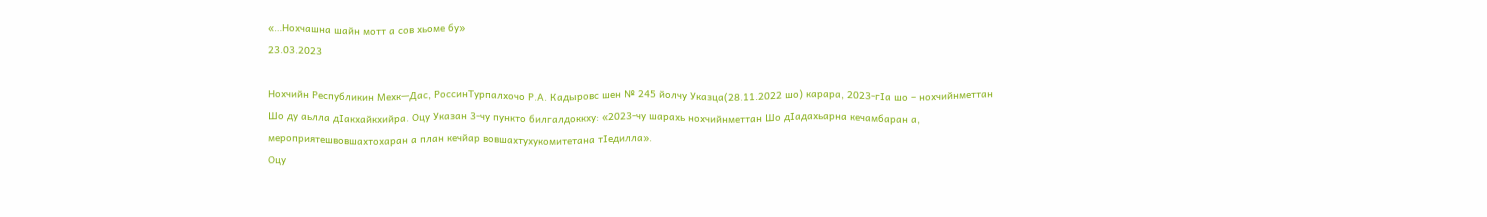«…Нохчашна шайн мотт а сов хьоме бу»
23.03.2023

Нохчийн Республикин Мехк—Дас, РоссинТурпалхочо Р.А. Кадыровс шен № 245 йолчу Указца(28.11.2022 шо) карара, 2023-гIа шо – нохчийнметтан Шо ду аьлла дIакхайкхийра. Оцу Указан 3-чу пункто билгалдоккху: «2023-чу шарахь нохчийнметтан Шо дIадахьарна кечамбаран а, мероприятешвовшахтохаран а план кечйар вовшахтухукомитетана тIедилла».
Оцу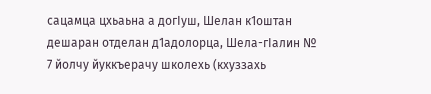сацамца цхьаьна а догIуш, Шелан к1оштан дешаран отделан д1адолорца, Шела-гIалин № 7 йолчу йуккъерачу школехь (кхуззахь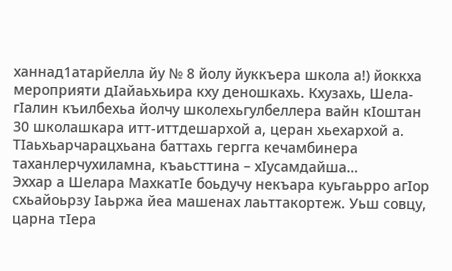ханнад1атарйелла йу № 8 йолу йуккъера школа а!) йоккха мероприяти дIайаьхьира кху деношкахь. Кхузахь, Шела-гIалин къилбехьа йолчу школехьгулбеллера вайн кIоштан 30 школашкара итт-иттдешархой а, церан хьехархой а. ТIаьхьарчарацхьана баттахь гергга кечамбинера таханлерчухиламна, къаьсттина – хIусамдайша…
Эххар а Шелара МахкатIе боьдучу некъара куьгаьрро агIор схьайоьрзу Iаьржа йеа машенах лаьттакортеж. Уьш совцу, царна тIера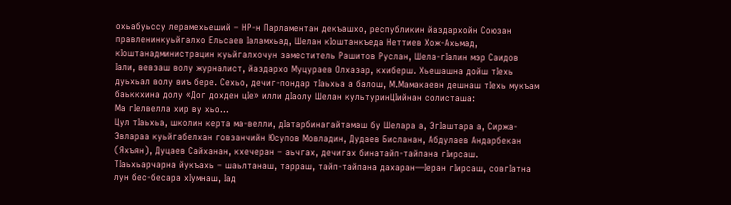охьабуьссу лерамехьеший – НР-н Парламентан декъашхо, республикин йаздархойн Союзан правленинкуьйгалхо Ельсаев Iаламхьад, Шелан кIоштанкъеда Неттиев Хож-Ахьмад, кIоштанадминистрацин куьйгалхочун заместитель Рашитов Руслан, Шела-гIалин мэр Саидов Iали, вевзаш волу журналист, йаздархо Муцураев Олхазар, кхиберш. Хьешашна дойш тIехь дуьхьал волу виъ бере. Сехьо, дечиг-пондар тIаьхьа а балош, М.Мамакаевн дешнаш тIехь мукъам баьккхина долу «Дог дохден цIе» илли дIаолу Шелан культуринЦIийнан солисташа:
Ма гIелвелла хир ву хьо…
Цул тIаьхьа, школин керта ма-велли, дIатарбинагайтамаш бу Шелара а, ЭгIаштара а, Сиржа-Эвлараа куьйгабелхан говзанчийн Юсупов Мовладин, Дудаев Бисланан, Абдулаев Андарбекан (Яхъян), Дуцаев Сайханан, кхечеран – аьчгах, дечигах бинатайп-тайпана гIирсаш.
ТIаьхьарчарна йукъахь – шаьлтанаш, тарраш, тайп-тайпана дахаран—Iеран гIирсаш, совгIатна лун бес-бесара хIумнаш, Iад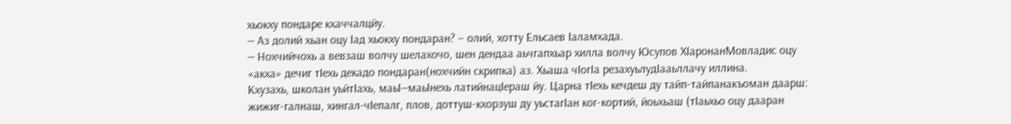хьокху пондаре кхаччалцйу.
— Аз долий хьан оцу Iад хьокху пондаран? – олий, хотту Ельсаев Iаламхада.
— Нохчийчохь а вевзаш волчу шелахочо, шен дендаа аьчгапхьар хилла волчу Юсупов ХIаронанМовладис оцу «акха» дечиг тIехь декадо пондаран(нохчийн скрипка) аз. Хьаша чIогIа резахуьлудIааьллачу иллина.
Кхузахь, школан уьйтIахь, маьI—маьIнехь латийнацIераш йу. Царна тIехь кечдеш ду тайп-тайпанакъоман даарш: жижиг-галнаш, хингал-чIепалг, плов, доттуш-кхорзуш ду уьстагIан ког-кортий, йоьхьаш (тIаьхьо оцу дааран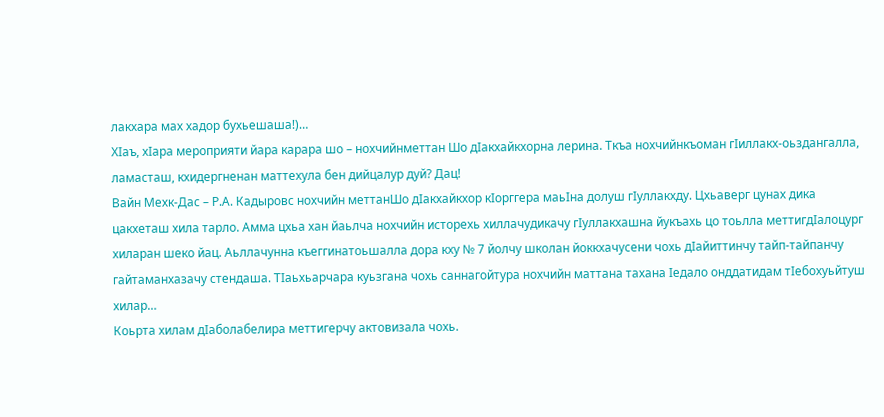лакхара мах хадор бухьешаша!)…
ХIаъ, хIара мероприяти йара карара шо – нохчийнметтан Шо дIакхайкхорна лерина. Ткъа нохчийнкъоман гIиллакх-оьздангалла, ламасташ, кхидергненан маттехула бен дийцалур дуй? Дац!
Вайн Мехк-Дас – Р.А. Кадыровс нохчийн меттанШо дIакхайкхор кIорггера маьIна долуш гIуллакхду. Цхьаверг цунах дика цакхеташ хила тарло. Амма цхьа хан йаьлча нохчийн исторехь хиллачудикачу гIуллакхашна йукъахь цо тоьлла меттигдIалоцург хиларан шеко йац. Аьллачунна къеггинатоьшалла дора кху № 7 йолчу школан йоккхачусени чохь дIайиттинчу тайп-тайпанчу гайтаманхазачу стендаша. ТIаьхьарчара куьзгана чохь саннагойтура нохчийн маттана тахана Iедало онддатидам тIебохуьйтуш хилар…
Коьрта хилам дIаболабелира меттигерчу актовизала чохь.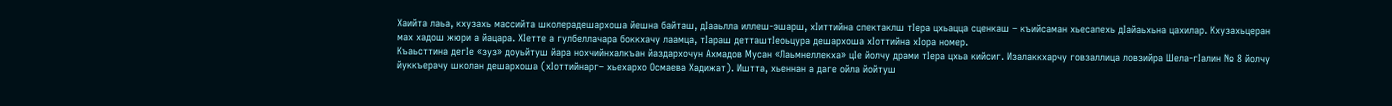Хаийта лаьа, кхузахь массийта школерадешархоша йешна байташ, дIааьлла иллеш-эшарш, хIиттийна спектаклш тIера цхьацца сценкаш – къийсаман хьесапехь дIайаьхьна цахилар. Кхузахьцеран мах хадош жюри а йацара. ХIетте а гулбеллачара боккхачу лаамца, тIараш детташтIеоьцура дешархоша хIоттийна хIора номер.
Къаьсттина дегIе «зуз» доуьйтуш йара нохчийнхалкъан йаздархочун Ахмадов Мусан «Лаьмнеллекха» цIе йолчу драми тIера цхьа кийсиг. Изалаккхарчу говзаллица ловзийра Шела-гIалин № 8 йолчу йуккъерачу школан дешархоша (хIоттийнарг– хьехархо Осмаева Хадижат). Иштта, хьеннан а даге ойла йойтуш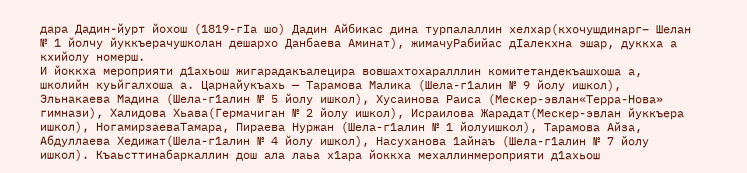дара Дадин-йурт йохош (1819-гIа шо) Дадин Айбикас дина турпалаллин хелхар(кхочушдинарг– Шелан № 1 йолчу йуккъерачушколан дешархо Данбаева Аминат), жимачуРабийас дIалекхна эшар, дуккха а кхийолу номерш.
И йоккха мероприяти д1ахьош жигарадакъалецира вовшахтохаралллин комитетандекъашхоша а, школийн куьйгалхоша а. Царнайукъахь — Тарамова Малика (Шела-г1алин № 9 йолу ишкол), Эльнакаева Мадина (Шела-г1алин № 5 йолу ишкол), Хусаинова Раиса (Мескер-эвлан«Терра-Нова» гимнази), Халидова Хьава(Гермачиган № 2 йолу ишкол), Исраилова Жарадат(Мескер-эвлан йуккъера ишкол), НогамирзаеваТамара, Пираева Нуржан (Шела-г1алин № 1 йолуишкол), Тарамова Айза, Абдуллаева Хедижат(Шела-г1алин № 4 йолу ишкол), Насуханова 1айнаъ (Шела-г1алин № 7 йолу ишкол). Къаьсттинабаркаллин дош ала лаьа х1ара йоккха мехаллинмероприяти д1ахьош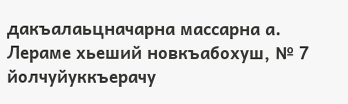дакъалаьцначарна массарна а.
Лераме хьеший новкъабохуш, № 7 йолчуйуккъерачу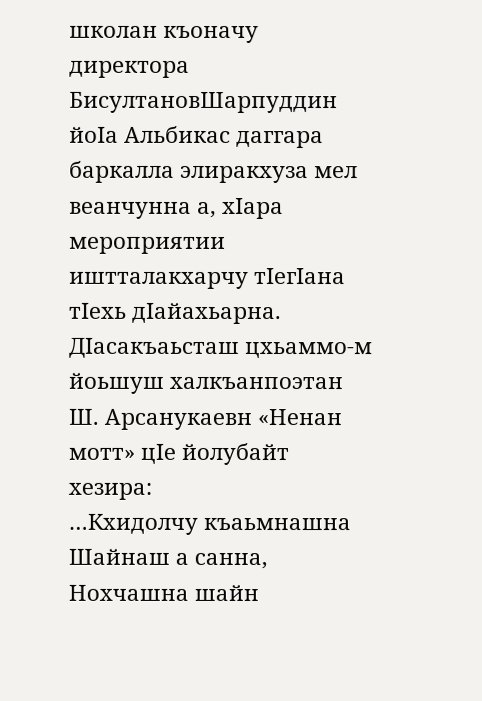школан къоначу директора БисултановШарпуддин йоIа Альбикас даггара баркалла элиракхуза мел веанчунна а, хIара мероприятии иштталакхарчу тIегIана тIехь дIайахьарна.
ДIасакъаьсташ цхьаммо-м йоьшуш халкъанпоэтан Ш. Арсанукаевн «Ненан мотт» цIе йолубайт хезира:
…Кхидолчу къаьмнашна
Шайнаш а санна,
Нохчашна шайн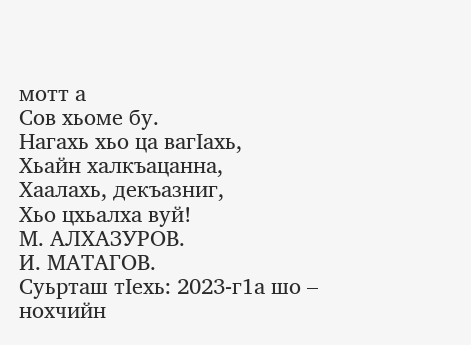мотт а
Сов хьоме бу.
Нагахь хьо ца вагIахь,
Хьайн халкъацанна,
Хаалахь, декъазниг,
Хьо цхьалха вуй!
М. АЛХАЗУРОВ.
И. МАТАГОВ.
Суьрташ тIехь: 2023-г1а шо – нохчийн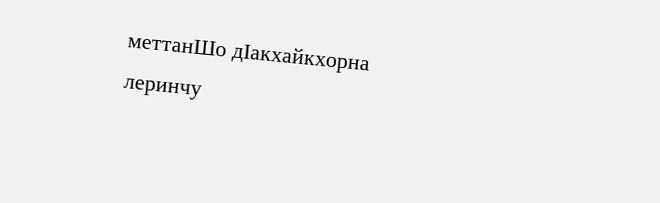меттанШо дIакхайкхорна леринчу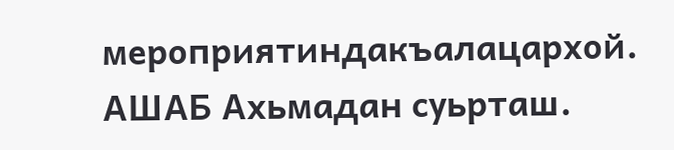мероприятиндакъалацархой.
АШАБ Ахьмадан суьрташ.